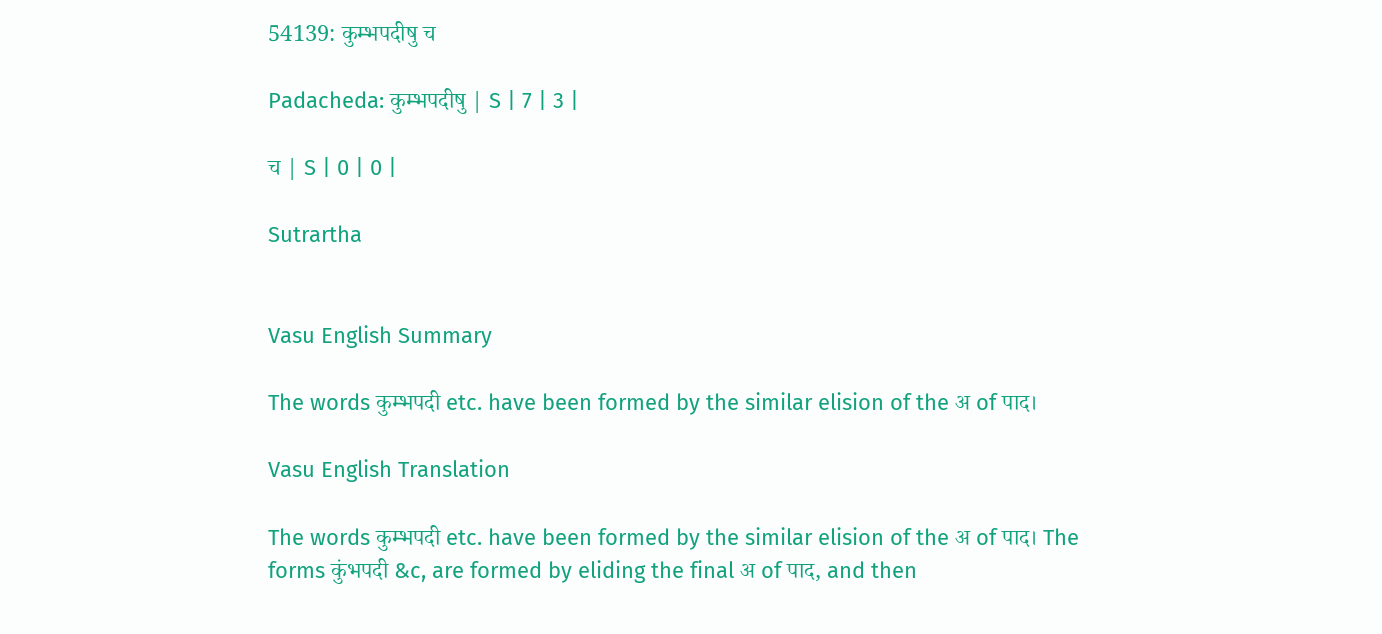54139: कुम्भपदीषु च

Padacheda: कुम्भपदीषु | S | 7 | 3 |

च | S | 0 | 0 |

Sutrartha


Vasu English Summary

The words कुम्भपदी etc. have been formed by the similar elision of the अ of पाद।

Vasu English Translation

The words कुम्भपदी etc. have been formed by the similar elision of the अ of पाद। The forms कुंभपदी &c, are formed by eliding the final अ of पाद, and then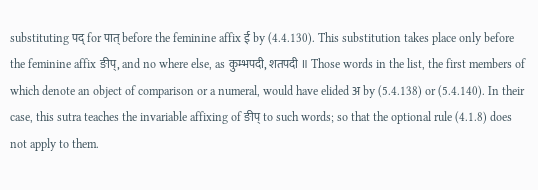substituting पद् for पात् before the feminine affix ई by (4.4.130). This substitution takes place only before the feminine affix ङीप्, and no where else, as कुम्भपदी, शतपदी ॥ Those words in the list, the first members of which denote an object of comparison or a numeral, would have elided अ by (5.4.138) or (5.4.140). In their case, this sutra teaches the invariable affixing of ङीप् to such words; so that the optional rule (4.1.8) does not apply to them.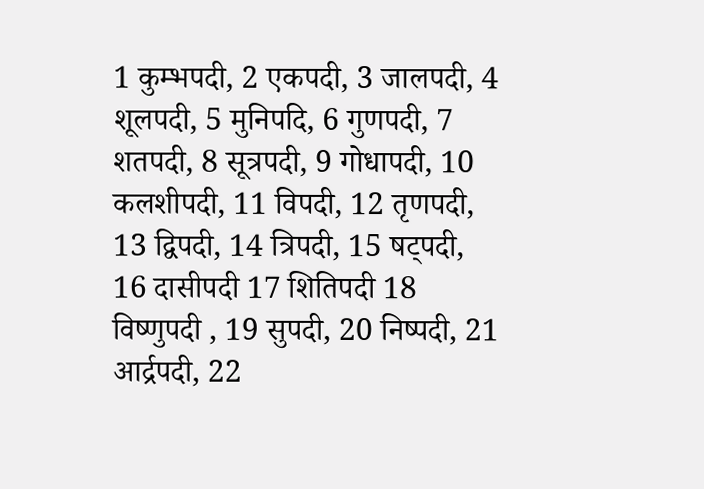1 कुम्भपदी, 2 एकपदी, 3 जालपदी, 4 शूलपदी, 5 मुनिपदि, 6 गुणपदी, 7 शतपदी, 8 सूत्रपदी, 9 गोधापदी, 10 कलशीपदी, 11 विपदी, 12 तृणपदी, 13 द्विपदी, 14 त्रिपदी, 15 षट्पदी, 16 दासीपदी 17 शितिपदी 18 विष्णुपदी , 19 सुपदी, 20 निष्पदी, 21 आर्द्रपदी, 22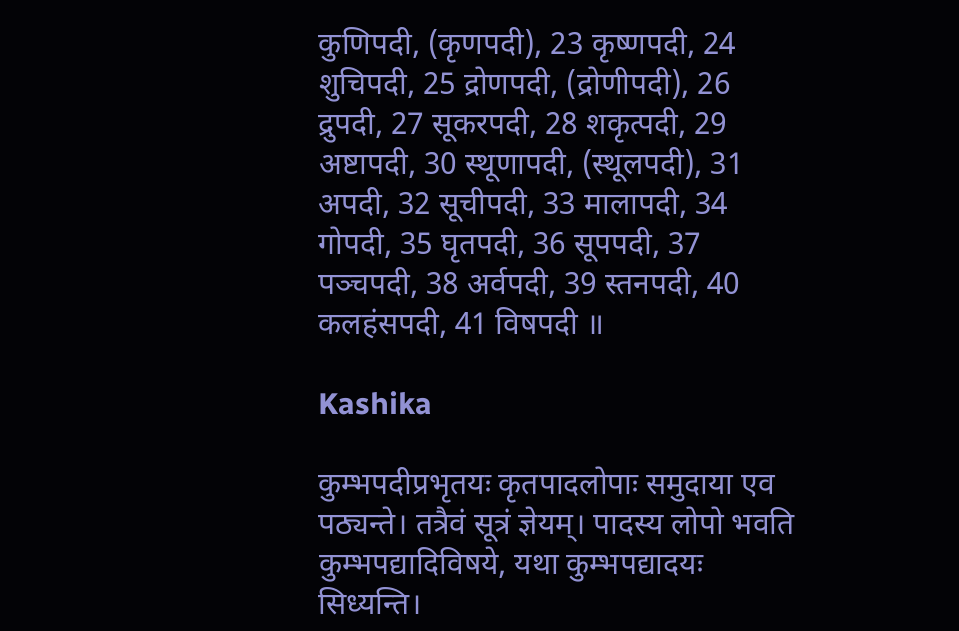कुणिपदी, (कृणपदी), 23 कृष्णपदी, 24 शुचिपदी, 25 द्रोणपदी, (द्रोणीपदी), 26 द्रुपदी, 27 सूकरपदी, 28 शकृत्पदी, 29 अष्टापदी, 30 स्थूणापदी, (स्थूलपदी), 31 अपदी, 32 सूचीपदी, 33 मालापदी, 34 गोपदी, 35 घृतपदी, 36 सूपपदी, 37 पञ्चपदी, 38 अर्वपदी, 39 स्तनपदी, 40 कलहंसपदी, 41 विषपदी ॥

Kashika

कुम्भपदीप्रभृतयः कृतपादलोपाः समुदाया एव पठ्यन्ते। तत्रैवं सूत्रं ज्ञेयम्। पादस्य लोपो भवति कुम्भपद्यादिविषये, यथा कुम्भपद्यादयः सिध्यन्ति।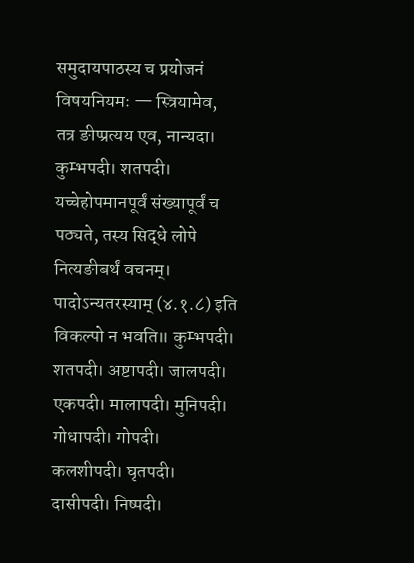समुदायपाठस्य च प्रयोजनं विषयनियमः — स्त्रियामेव, तत्र ङीप्प्रत्यय एव, नान्यदा। कुम्भपदी। शतपदी। यच्चेहोपमानपूर्वं संख्यापूर्वं च पठ्यते, तस्य सिद्धे लोपे नित्यङीबर्थं वचनम्। पादोऽन्यतरस्याम् (४.१.८) इति विकल्पो न भवति॥ कुम्भपदी। शतपदी। अष्टापदी। जालपदी। एकपदी। मालापदी। मुनिपदी। गोधापदी। गोपदी। कलशीपदी। घृतपदी। दासीपदी। निष्पदी।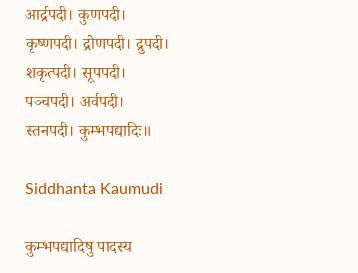आर्द्रपदी। कुणपदी। कृष्णपदी। द्रोणपदी। द्रुपदी। शकृत्पदी। सूपपदी। पञ्चपदी। अर्वपदी। स्तनपदी। कुम्भपद्यादिः॥

Siddhanta Kaumudi

कुम्भपद्यादिषु पादस्य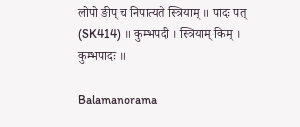लोपो ङीप् च निपात्यते स्त्रियाम् ॥ पादः पत् (SK414) ॥ कुम्भपदी । स्त्रियाम् किम् । कुम्भपादः ॥

Balamanorama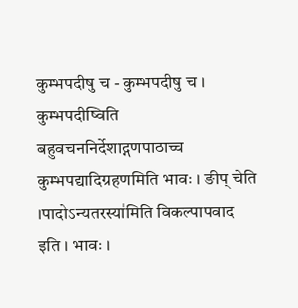कुम्भपदीषु च - कुम्भपदीषु च । कुम्भपदीष्विति बहुवचननिर्देशाद्गणपाठाच्च कुम्भपद्यादिग्रहणमिति भावः । ङीप् चेति ।पादोऽन्यतरस्या॑मिति विकल्पापवाद इति । भावः ।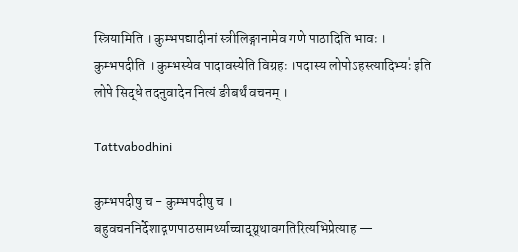स्त्रियामिति । कुम्भपद्यादीनां स्त्रीलिङ्गानामेव गणे पाठादिति भावः । कुम्भपदीति । कुम्भस्येव पादावस्येति विग्रहः ।पदास्य लोपोऽहस्त्यादिभ्यः॑ इति लोपे सिद्धे तदनुवादेन नित्यं ङीबर्थं वचनम् ।

Tattvabodhini

कुम्भपदीषु च - कुम्भपदीषु च । बहुवचननिर्देशाद्गणपाठसामर्थ्याच्चाद्य्र्थावगतिरित्यभिप्रेत्याह —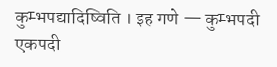कुम्भपद्यादिष्विति । इह गणे — कुम्भपदी एकपदी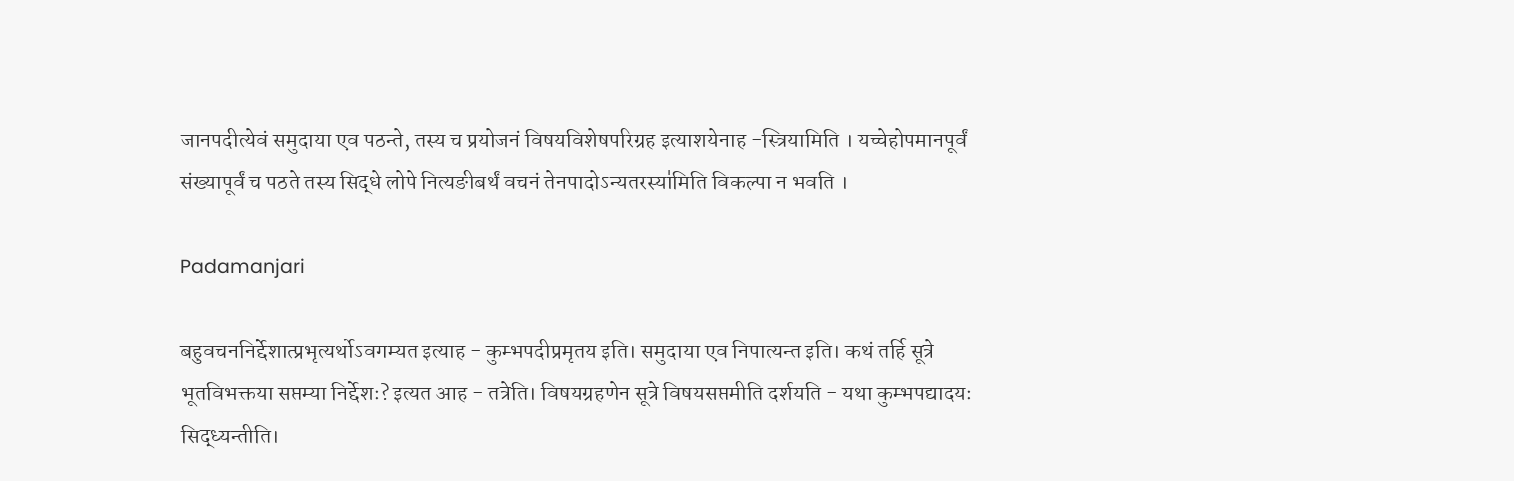जानपदीत्येवं समुदाया एव पठन्ते, तस्य च प्रयोजनं विषयविशेषपरिग्रह इत्याशयेनाह -स्त्रियामिति । यच्चेहोपमानपूर्वं संख्यापूर्वं च पठते तस्य सिद्धे लोपे नित्यङीबर्थं वचनं तेनपादोऽन्यतरस्या॑मिति विकल्पा न भवति ।

Padamanjari

बहुवचननिर्द्देशात्प्रभृत्यर्थोऽवगम्यत इत्याह - कुम्भपदीप्रमृतय इति। समुदाया एव निपात्यन्त इति। कथं तर्हि सूत्रे भूतविभक्तया सप्तम्या निर्द्देशः? इत्यत आह - तत्रेति। विषयग्रहणेन सूत्रे विषयसप्तमीति दर्शयति - यथा कुम्भपद्यादयः सिद्ध्यन्तीति।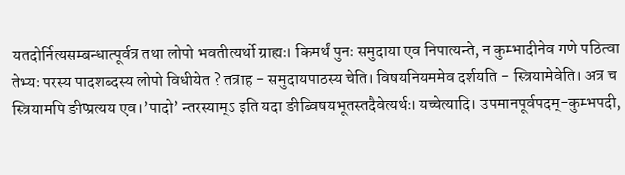यतदोर्नित्यसम्बन्धात्पूर्वत्र तथा लोपो भवतीत्यर्थो ग्राह्यः। किमर्थं पुनः समुदाया एव निपात्यन्ते, न कुम्भादीनेव गणे पठित्वा तेभ्यः परस्य पादशब्दस्य लोपो विधीयेत ? तत्राह - समुदायपाठस्य चेति। विषयनियममेव दर्शयति - स्त्रियामेवेति। अत्र च स्त्रियामपि ङीप्प्रत्यय एव।’पादो’ न्तरस्याम्ऽ इति यदा ङीब्विषयभूतस्तदैवेत्यर्थः। यच्चेत्यादि। उपमानपूर्वपदम्-कुम्भपदी,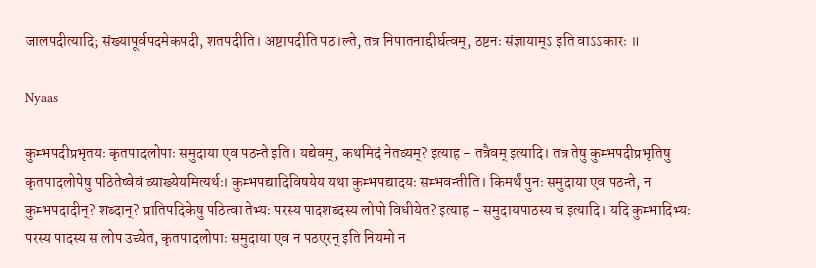जालपदीत्यादि; संख्यापूर्वपदमेकपदी, शतपदीति। अष्टापदीति पठ।ल्ते, तत्र निपातनाद्दीर्घत्वम्, ठष्टनः संज्ञायाम्ऽ इति वाऽऽकारः ॥

Nyaas

कुम्भपदीप्रभृतयः कृतपादलोपाः समुदाया एव पठन्ते इति। यद्येवम्, कथमिदं नेतव्यम्? इत्याह - तत्रैवम् इत्यादि। तत्र तेषु कुम्भपदीप्रभृतिषु कृतपादलोपेषु पठितेष्वेवं व्याख्येयमित्यर्थः। कुम्भपद्यादिविषयेय यथा कुम्भपद्यादयः सम्भवन्तीति। किमर्थं पुनः समुदाया एव पठन्ते, न कुम्भपदादीन्? शब्दान्? प्रातिपदिकेषु पठित्वा तेभ्यः परस्य पादशब्दस्य लोपो विधीयेत? इत्याह - समुदायपाठस्य च इत्यादि। यदि कुम्भादिभ्यः परस्य पादस्य स लोप उच्येत, कृतपादलोपाः समुदाया एव न पठएरन् इति नियमो न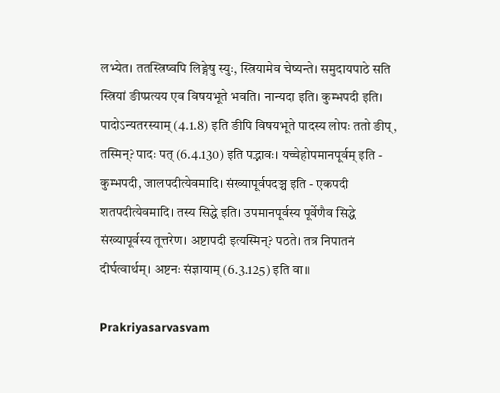लभ्येत। ततस्त्रिष्वपि लिङ्गेषु स्युः, स्त्रियामेव चेष्यन्ते। समुदायपाठे सति स्त्रियां ङीप्प्रत्यय एव विषयभूते भवति। नान्यदा इति। कुम्भपदी इति। पादोऽन्यतरस्याम् (4.1.8) इति ङीपि विषयभूते पादस्य लोपः ततो ङीप्, तस्मिन्? पादः पत् (6.4.130) इति पद्भावः। यच्चेहोपमानपूर्वम् इति - कुम्भपदी, जालपदीत्येवमादि। संख्यापूर्वपदञ्च इति - एकपदी शतपदीत्येवमादि। तस्य सिद्धे इति। उपमानपूर्वस्य पूर्वेणैव सिद्धे संख्यापूर्वस्य तूत्तरेण। अष्टापदी इत्यस्मिन्? पठते। तत्र निपातनं दीर्घत्वार्थम्। अष्टनः संज्ञायाम् (6.3.125) इति वा॥

Prakriyasarvasvam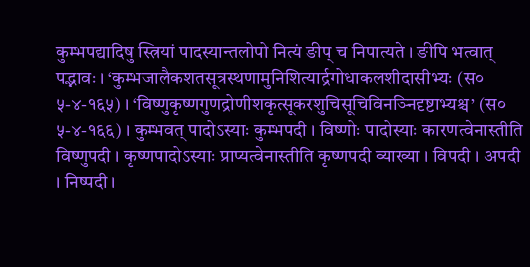कुम्भपद्यादिषु स्त्रियां पादस्यान्तलोपो नित्यं ङीप् च निपात्यते । ङीपि भत्वात् पद्भावः । ‘कुम्भजालैकशतसूत्रस्थणामुनिशित्यार्द्रगोधाकलशीदासीभ्यः (स० ५-४-१६५) । ‘विष्णुकृष्णगुणद्रोणीशकृत्सूकरशुचिसूचिविनञ्निदृष्टाभ्यश्च’ (स० ५-४-१६६) । कुम्भवत् पादोऽस्याः कुम्भपदी । विष्णोः पादोस्याः कारणत्वेनास्तीति विष्णुपदी । कृष्णपादोऽस्याः प्राप्यत्वेनास्तीति कृष्णपदी व्याख्या । विपदी । अपदी । निष्पदी ।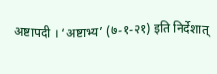अष्टापदी । ‘अष्टाभ्य’ (७-१-२१) इति निर्देशात्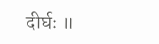दीर्घः ॥